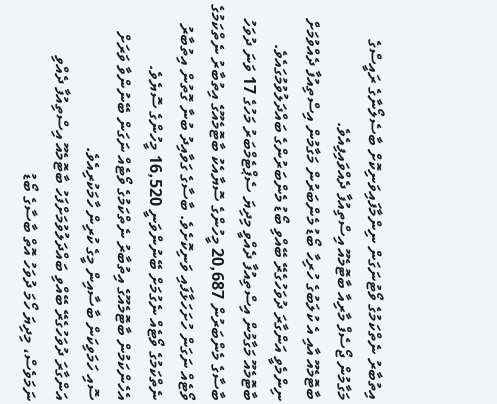އިތުބާރު ނެތްކަމުގެ ވޯޓުނަގަން ނިންމާފައިވަނިކޮށް ބާސެލޯނާގެ ރައީސްގެ މަގާމުން ޖޯސެފް މާރިއާ ބާޓޮމެއޫ އިސްތިއުފާ ދެއްވައިފިއެވެ.
ބާޓޮމެއޫ އާއި އެ ކުލަބުގެ ހުރިހާ ބޯޑު މެންބަރުން މަގާމުން އިސްތިއުފާ ދެއްވުމަށް ނިންމެވީ އަންގާރަ ދުވަހުގެރޭ ބޭއްވި ބޯޑު މެންބަރުންގެ ބައްދަލުވުމުގައެވެ.
ބާޓޮމެއޫ މަގާމުން އިސްތިއުފާ ދެއްވީ މިދިޔަ ސެޕްޓެމްބަރު މަހުގެ 17 ވަނަ ދުވަހު ބާސާގެ މެންބަރުން 20,687 މީހުންގެ ސޮޔާއެކު ބާޓޮމެއޫގެ އިތުބާރު ނެތްކަމުގެ ވޯޓެއް ނަގަން ހުށަހަޅާފައި ވަނިކޮށެވެ. ބާސާގެ ގަވާއިދު ބުނާ ގޮތުން އިތުބާރު ނެތްކަމުގެ ވޯޓެއް ނެގުމަށް ބޭނުންވަނީ 16,520 މީހުންގެ ސޮޔެވެ. އެހެންކަމުން ބާޓޮމެއޫގެ އިތުބާރު ނެތްކަމުގެ ވޯޓެއް ނަގަން ބޭނުންވާ ވަރަށް ސޮއި ހަމަވިކަން ބާސާއިން މީގެ ކުރިން ހާމަކުރިއެވެ.
އަންގާރަ ދުވަހުގެރޭ ބޭއްވި ބައްދަލުވުމަށްފަހު ބާޓޮމެއޫ އިސްތިއުފާ ދެއްވި ނަމަވެސް، މިދިޔަ ހޯމަ ދުވަހު އޮތް ބާސާގެ ބޯޑު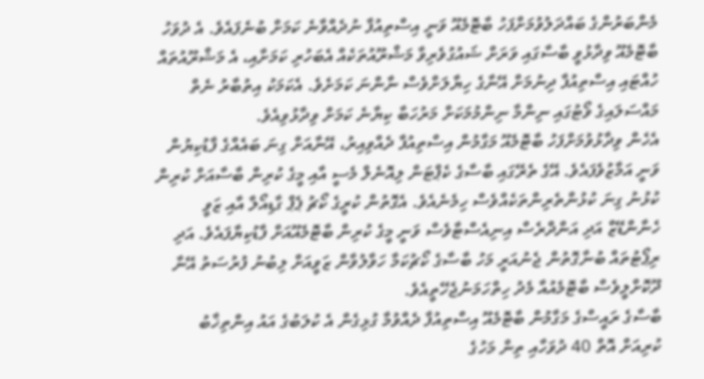މެންބަރުންގެ ބައްދަލުވުމަށްފަހު ބާޓޮމެއޫ ވަނީ އިސްތިއުފާ ނުދެއްވާނެ ކަމަށް ބުނެފައެވެ. އެ ދުވަހު ބާޓޮމެއޫ ވިދާޅުވީ ބާސާގައި ވަރަށް ޝައުގުވެރިވާ މަޝްރޫއުތަކެއް އެބަހުރި ކަމަށާއި، އެ މަޝްރޫއުތައް ހުއްޓައި އިސްތިއުފާ ދިނުމަށް އޭނާގެ ހިޔާލަށްވެސް ނާންނަ ކަމަށެވެ. އެކަމަކު އިތުބާރު ނެތް މައްސަލައިގެ ވޯޓުގައި ނިންމާ ނިންމުމަކަށް މަރުހަބާ ކިޔާނެ ކަމަށް ވިދާޅުވިއެވެ.
އެހެން ވިދާޅުވުމަށްފަހު ބާޓޮމެއޫ މަގާމުން އިސްތިއުފާ ދެއްވިއިރު، އޭނާއަށް ގިނަ ބައެއްގެ ފާޑުކިޔުން ވަނީ އަމާޒުވެފައެވެ. އޭގެ ތެރޭގައި ބާސާގެ ކެޕްޓަން ލިއޮނެލް މެސީ އާއި މީގެ ކުރިން ބާސާއަށް ކުރިން ކުޅުނު ގިނަ ކުޅުންތެރިންތަކެއްވެސް ހިމެނެއެވެ. އެގޮތުން ކުރީގެ ކޯޗު ޕެޕް ގާޑިއޯލާ އާއި ޒަވީ ހެނާންޑޭޒް އަދި އަންދްރެސް އިނިއެސްޓާވެސް ވަނީ މީގެ ކުރިން ބާޓޮމެއޫއަށް ފާޑުކިޔާފައެވެ. އަދި ރިޕޯޓުތައް ބުނާގޮތުން ޖެނުއަރީ މަހު ބާސާގެ ކޯޗުކަމާ ހަވާލުވާން ޒަވީއަށް ލިބުނު ފުރުސަތު އޭނާ ދޫކޮށްލީވެސް ބާޓޮމެއުއާ މެދު ހިތްހަމަނުޖެހޭތީއެވެ.
ބާސާގެ ރައީސްގެ މަގާމުން ބާޓޮމެއޫ އިސްތިއުފާ ދެއްވުމާ ގުޅިގެން އެ ކުލަބުގެ އައު އިންތިޚާބު ކުރިއަށް އޮތް 40 ދުވަހާއި ތިން މަހުގެ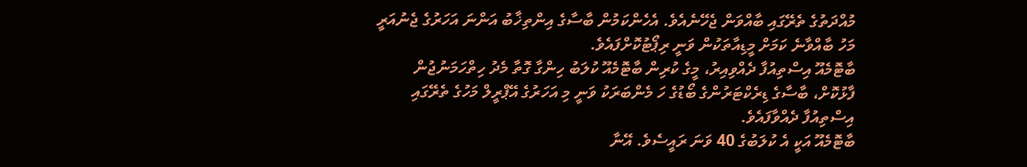މުއްދަތުގެ ތެރޭގައި ބާއްވަން ޖެހޭނެއެވެ. އެހެންކަމުން ބާސާގެ އިންތިޚާބު އަންނަ އަހަރުގެ ޖެނުއަރީ މަހު ބާއްވާނެ ކަމަށް މީޑިއާތަކުން ވަނީ ރިޕޯޓުކޮށްފައެވެ.
ބާޓޮމެއޫ އިސްތިއުފާ ދެއްވިއިރު، މީގެ ކުރިން ބާޓޮމެއޫ ކުލަބު ހިންގާ ގޮތާ މެދު ހިތްހަމަނުޖުން ފާޅުކޮށް، ބާސާގެ ޑިރެކްޓަރުންގެ ބޯޑުގެ ހަ މެންބަރަކު ވަނީ މި އަހަރުގެ އޭޕްރީލް މަހުގެ ތެރޭގައި އިސްތިއުފާ ދެއްވާފައެވެ.
ބާޓޮމެއޫ އަކީ އެ ކުލަބުގެ 40 ވަނަ ރައީސެވެ. އޭނާ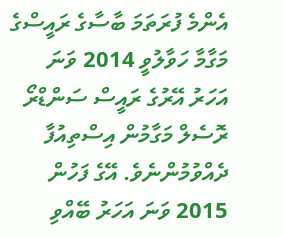އެންމެ ފުރަތަމަ ބާސާގެ ރައީސްގެ މަގާމާ ހަވާލުވީ 2014 ވަނަ އަހަރު އޭރުގެ ރައީސް ސަންޑްރޯ ރޮސެލް މަގާމުން އިސްތިއުފާ ދެއްވުމުންނެވެ. އޭގެ ފަހުން 2015 ވަނަ އަހަރު ބޭއްވި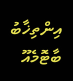އިންތިޚާބު ބާޓޮމެއޫ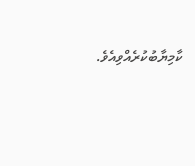ކާމިޔާބުކުރެއްވިއެވެ.